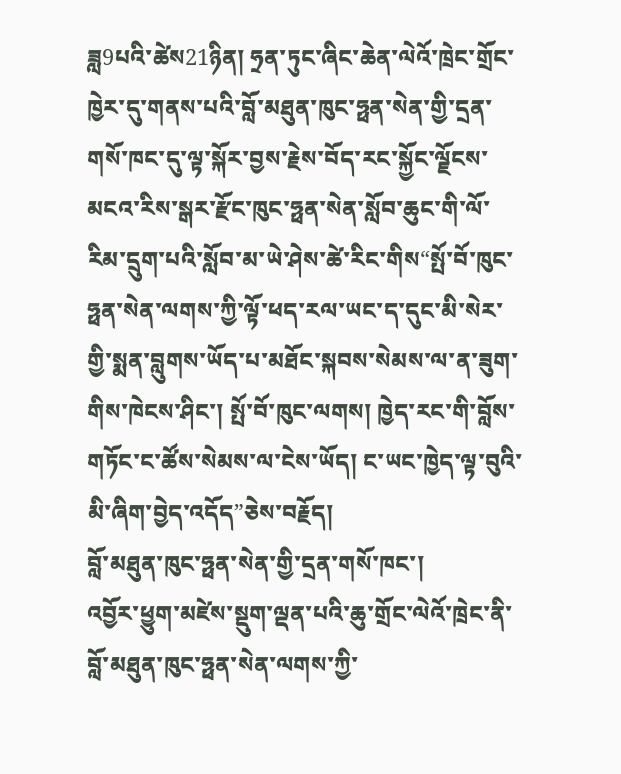ཟླ9པའི་ཚེས21ཉིན། ཧྲན་ཏུང་ཞིང་ཆེན་ལེའོ་ཁྲེང་གྲོང་ཁྱེར་དུ་གནས་པའི་བློ་མཐུན་ཁུང་ཧྥན་སེན་གྱི་དྲན་གསོ་ཁང་དུ་ལྟ་སྐོར་བྱས་རྗེས་བོད་རང་སྐྱོང་ལྗོངས་མངའ་རིས་སྒར་རྫོང་ཁུང་ཧྥན་སེན་སློབ་ཆུང་གི་ལོ་རིམ་དྲུག་པའི་སློབ་མ་ཡེ་ཤེས་ཚེ་རིང་གིས“སྤོ་བོ་ཁུང་ཧྥན་སེན་ལགས་ཀྱི་ལྟོ་ཕད་རལ་ཡང་ད་དུང་མི་སེར་གྱི་སྨན་བླུགས་ཡོད་པ་མཐོང་སྐབས་སེམས་ལ་ན་ཟུག་གིས་ཁེངས་ཤིང་། སྤོ་བོ་ཁུང་ལགས། ཁྱེད་རང་གི་བློས་གཏོང་ང་ཚོས་སེམས་ལ་ངེས་ཡོད། ང་ཡང་ཁྱེད་ལྟ་བུའི་མི་ཞིག་བྱེད་འདོད”ཅེས་བརྗོད།
བློ་མཐུན་ཁུང་ཧྥན་སེན་གྱི་དྲན་གསོ་ཁང་།
འབྱོར་ཕྱུག་མཛེས་སྡུག་ལྡན་པའི་ཆུ་གྲོང་ལེའོ་ཁྲེང་ནི་བློ་མཐུན་ཁུང་ཧྥན་སེན་ལགས་ཀྱི་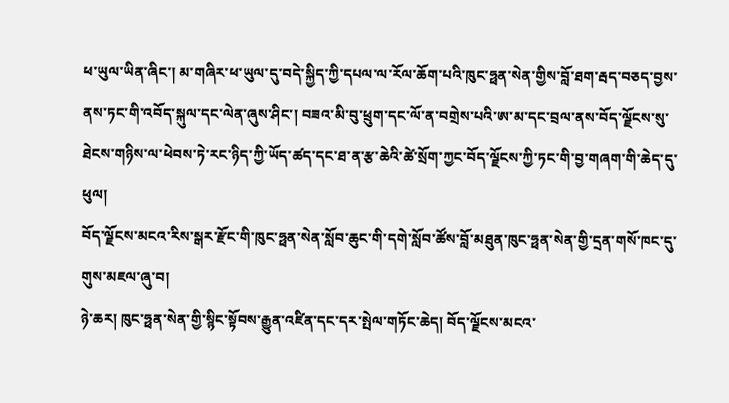ཕ་ཡུལ་ཡིན་ཞིང་། མ་གཞིར་ཕ་ཡུལ་དུ་བདེ་སྐྱིད་ཀྱི་དཔལ་ལ་རོལ་ཆོག་པའི་ཁུང་ཧྥན་སེན་གྱིས་བློ་ཐག་རྦད་བཅད་བྱས་ནས་ཏང་གི་འབོད་སྐུལ་དང་ལེན་ཞུས་ཤིང་། བཟའ་མི་བུ་ཕྲུག་དང་ལོ་ན་བགྲེས་པའི་ཨ་མ་དང་བྲལ་ནས་བོད་ལྗོངས་སུ་ཐེངས་གཉིས་ལ་ཕེབས་ཏེ་རང་ཉིད་ཀྱི་ཡོད་ཚད་དང་ཐ་ན་རྩ་ཆེའི་ཚེ་སྲོག་ཀྱང་བོད་ལྗོངས་ཀྱི་ཏང་གི་བྱ་གཞག་གི་ཆེད་དུ་ཕུལ།
བོད་ལྗོངས་མངའ་རིས་སྒར་རྫོང་གི་ཁུང་ཧྥན་སེན་སློབ་ཆུང་གི་དགེ་སློབ་ཚོས་བློ་མཐུན་ཁུང་ཧྥན་སེན་གྱི་དྲན་གསོ་ཁང་དུ་གུས་མཇལ་ཞུ་བ།
ཉེ་ཆར། ཁུང་ཧྥན་སེན་གྱི་སྙིང་སྟོབས་རྒྱུན་འཛིན་དང་དར་སྤེལ་གཏོང་ཆེད། བོད་ལྗོངས་མངའ་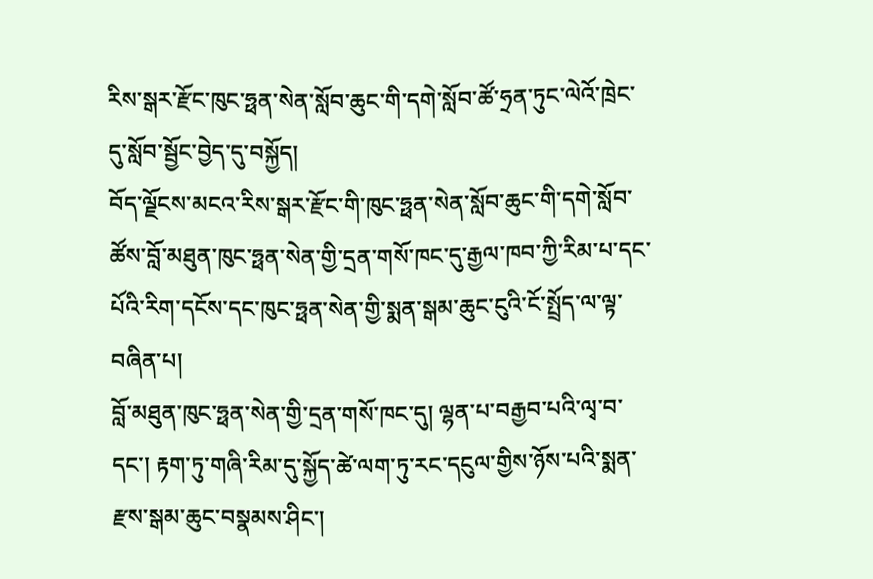རིས་སྒར་རྫོང་ཁུང་ཧྥན་སེན་སློབ་ཆུང་གི་དགེ་སློབ་ཚོ་ཧྲན་ཏུང་ལེའོ་ཁྲེང་དུ་སློབ་སྦྱོང་བྱེད་དུ་བསྐྱོད།
བོད་ལྗོངས་མངའ་རིས་སྒར་རྫོང་གི་ཁུང་ཧྥན་སེན་སློབ་ཆུང་གི་དགེ་སློབ་ཚོས་བློ་མཐུན་ཁུང་ཧྥན་སེན་གྱི་དྲན་གསོ་ཁང་དུ་རྒྱལ་ཁབ་ཀྱི་རིམ་པ་དང་པོའི་རིག་དངོས་དང་ཁུང་ཧྥན་སེན་གྱི་སྨན་སྒམ་ཆུང་ངུའི་ངོ་སྤྲོད་ལ་ལྟ་བཞིན་པ།
བློ་མཐུན་ཁུང་ཧྥན་སེན་གྱི་དྲན་གསོ་ཁང་དུ། ལྷན་པ་བརྒྱབ་པའི་ལྭ་བ་དང་། རྟག་ཏུ་གཞི་རིམ་དུ་སྐྱོད་ཚེ་ལག་ཏུ་རང་དངུལ་གྱིས་ཉོས་པའི་སྨན་རྫས་སྒམ་ཆུང་བསྣམས་ཤིང་།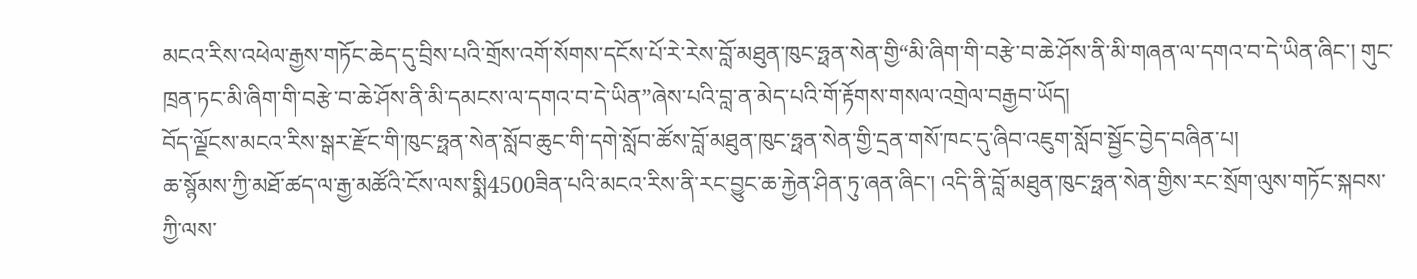མངའ་རིས་འཕེལ་རྒྱས་གཏོང་ཆེད་དུ་བྲིས་པའི་གྲོས་འགོ་སོགས་དངོས་པོ་རེ་རེས་བློ་མཐུན་ཁུང་ཧྥན་སེན་གྱི“མི་ཞིག་གི་བརྩེ་བ་ཆེ་ཤོས་ནི་མི་གཞན་ལ་དགའ་བ་དེ་ཡིན་ཞིང་། གུང་ཁྲན་ཏང་མི་ཞིག་གི་བརྩེ་བ་ཆེ་ཤོས་ནི་མི་དམངས་ལ་དགའ་བ་དེ་ཡིན”ཞེས་པའི་བླ་ན་མེད་པའི་གོ་རྟོགས་གསལ་འགྲེལ་བརྒྱབ་ཡོད།
བོད་ལྗོངས་མངའ་རིས་སྒར་རྫོང་གི་ཁུང་ཧྥན་སེན་སློབ་ཆུང་གི་དགེ་སློབ་ཚོས་བློ་མཐུན་ཁུང་ཧྥན་སེན་གྱི་དྲན་གསོ་ཁང་དུ་ཞིབ་འཇུག་སློབ་སྦྱོང་བྱེད་བཞིན་པ།
ཆ་སྙོམས་ཀྱི་མཐོ་ཚད་ལ་རྒྱ་མཚོའི་ངོས་ལས་སྨི4500ཟིན་པའི་མངའ་རིས་ནི་རང་བྱུང་ཆ་རྐྱེན་ཤིན་ཏུ་ཞན་ཞིང་། འདི་ནི་བློ་མཐུན་ཁུང་ཧྥན་སེན་གྱིས་རང་སྲོག་ལུས་གཏོང་སྐབས་ཀྱི་ལས་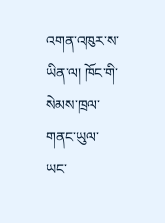འགན་འཁུར་ས་ཡིན་ལ། ཁོང་གི་སེམས་ཁྲལ་གནང་ཡུལ་ཡང་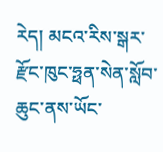རེད། མངའ་རིས་སྒར་རྫོང་ཁུང་ཧྥན་སེན་སློབ་ཆུང་ནས་ཡོང་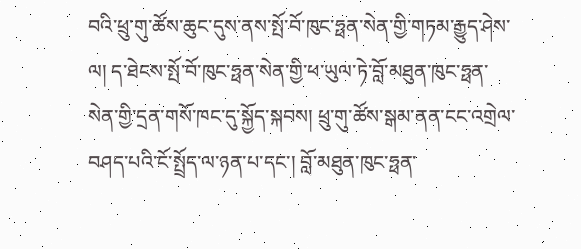བའི་ཕྲུ་གུ་ཚོས་ཆུང་དུས་ནས་སྤོ་བོ་ཁུང་ཧྥན་སེན་གྱི་གཏམ་རྒྱུད་ཤེས་ལ། ད་ཐེངས་སྤོ་བོ་ཁུང་ཧྥན་སེན་གྱི་ཕ་ཡུལ་ཏེ་བློ་མཐུན་ཁུང་ཧྥན་སེན་གྱི་དྲན་གསོ་ཁང་དུ་སྐྱོད་སྐབས། ཕྲུ་གུ་ཚོས་སྒམ་ནན་ངང་འགྲེལ་བཤད་པའི་ངོ་སྤྲོད་ལ་ཉན་པ་དང་། བློ་མཐུན་ཁུང་ཧྥན་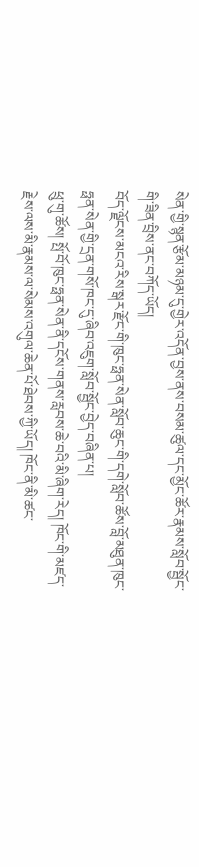སེན་གྱི་སྙན་རྩོམ་མཉམ་དུ་གྱེར་འདོན་བྱས་ནས་བསམ་ཚུལ་དང་མྱོང་ཚོར་རྣམས་སློབ་སྦྱོང་གི་ཟིན་བྲིས་ནང་བཀོད་ཡོད།
བོད་ལྗོངས་མངའ་རིས་སྒར་རྫོང་གི་ཁུང་ཧྥན་སེན་སློབ་ཆུང་གི་དགེ་སློབ་ཚོས་བློ་མཐུན་ཁུང་ཧྥན་སེན་གྱི་དྲན་གསོ་ཁང་དུ་ཞིབ་འཇུག་སློབ་སྦྱོང་བྱེད་བཞིན་པ།
ཕྲུ་གུ་ཚོས། སྤོ་བོ་ཁུང་ཧྥན་སེན་ནི་དངོས་གནས་རླབས་ཆེ་བའི་མི་ཞིག་རེད། ཁོང་གི་མཛད་རྗེས་ལས་མི་རྣམས་ལ་སེམས་འགུལ་ཆེན་པོ་ཐེབས་ཀྱི་ཡོད། ཁོང་ནི་མི་ཚང་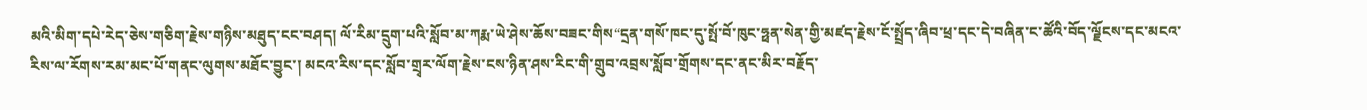མའི་མིག་དཔེ་རེད་ཅེས་གཅིག་རྗེས་གཉིས་མཐུད་ངང་བཤད། ལོ་རིམ་དྲུག་པའི་སློབ་མ་ཀརྨ་ཡེ་ཤེས་ཆོས་བཟང་གིས“དྲན་གསོ་ཁང་དུ་སྤོ་བོ་ཁུང་ཧྥན་སེན་གྱི་མཛད་རྗེས་ངོ་སྤྲོད་ཞིབ་ཕྲ་དང་དེ་བཞིན་ང་ཚོའི་བོད་ལྗོངས་དང་མངའ་རིས་ལ་རོགས་རམ་མང་པོ་གནང་ལུགས་མཐོང་བྱུང་། མངའ་རིས་དང་སློབ་གྲྭར་ལོག་རྗེས་ངས་ཉིན་ཤས་རིང་གི་གྲུབ་འབྲས་སློབ་གྲོགས་དང་ནང་མིར་བརྗོད་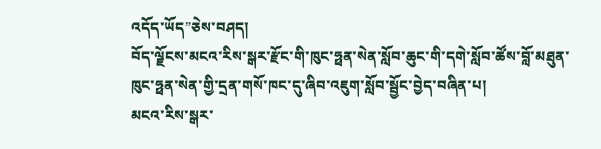འདོད་ཡོད”ཅེས་བཤད།
བོད་ལྗོངས་མངའ་རིས་སྒར་རྫོང་གི་ཁུང་ཧྥན་སེན་སློབ་ཆུང་གི་དགེ་སློབ་ཚོས་བློ་མཐུན་ཁུང་ཧྥན་སེན་གྱི་དྲན་གསོ་ཁང་དུ་ཞིབ་འཇུག་སློབ་སྦྱོང་བྱེད་བཞིན་པ།
མངའ་རིས་སྒར་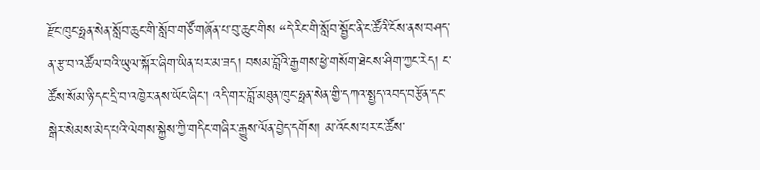རྫོང་ཁུང་ཧྥན་སེན་སློབ་ཆུང་གི་སློབ་གཙོ་གཞོན་པ་བུ་ཆུང་གིས “དེ་རིང་གི་སློབ་སྦྱོང་ནི་ང་ཚོའི་ངོས་ནས་བཤད་ན་རྩ་བ་འཚོལ་བའི་ཡུལ་སྐོར་ཞིག་ཡིན་པར་མ་ཟད། བསམ་བློའི་རྒྱགས་ཕྱེ་གསོག་ཐེངས་ཤིག་ཀྱང་རེད། ང་ཚོས་སོམ་ཉི་དང་དྲི་བ་འཁྱེར་ནས་ཡོང་ཞིང་། འདི་གར་བློ་མཐུན་ཁུང་ཧྥན་སེན་གྱི་དཀའ་སྤྱད་འབད་བརྩོན་དང་སྒེར་སེམས་མེད་པའི་ལེགས་སྐྱེས་ཀྱི་གདིང་གཞིར་རྒྱུས་ལོན་བྱེད་དགོས། མ་འོངས་པར་ང་ཚོས་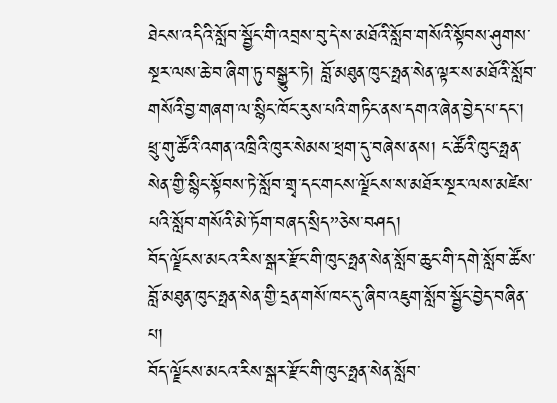ཐེངས་འདིའི་སློབ་སྦྱོང་གི་འབྲས་བུ་དེ་ས་མཐོའི་སློབ་གསོའི་སྟོབས་ཤུགས་སྔར་ལས་ཆེ་བ་ཞིག་ཏུ་བསྒྱུར་ཏེ། བློ་མཐུན་ཁུང་ཧྥན་སེན་ལྟར་ས་མཐོའི་སློབ་གསོའི་བྱ་གཞག་ལ་སྙིང་ཁོང་རུས་པའི་གཏིང་ནས་དགའ་ཞེན་བྱེད་པ་དང་། ཕྲུ་གུ་ཚོའི་འགན་འཁྲིའི་ཁུར་སེམས་ཕྲག་དུ་བཞེས་ནས། ང་ཚོའི་ཁུང་ཧྥན་སེན་གྱི་སྙིང་སྟོབས་ཏེ་སློབ་གྲྭ་དང་གངས་ལྗོངས་ས་མཐོར་སྔར་ལས་མཛེས་པའི་སློབ་གསོའི་མེ་ཏོག་བཞད་སྲིད”ཅེས་བཤད།
བོད་ལྗོངས་མངའ་རིས་སྒར་རྫོང་གི་ཁུང་ཧྥན་སེན་སློབ་ཆུང་གི་དགེ་སློབ་ཚོས་བློ་མཐུན་ཁུང་ཧྥན་སེན་གྱི་དྲན་གསོ་ཁང་དུ་ཞིབ་འཇུག་སློབ་སྦྱོང་བྱེད་བཞིན་པ།
བོད་ལྗོངས་མངའ་རིས་སྒར་རྫོང་གི་ཁུང་ཧྥན་སེན་སློབ་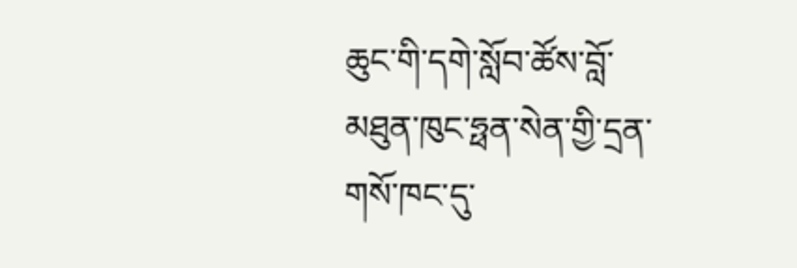ཆུང་གི་དགེ་སློབ་ཚོས་བློ་མཐུན་ཁུང་ཧྥན་སེན་གྱི་དྲན་གསོ་ཁང་དུ་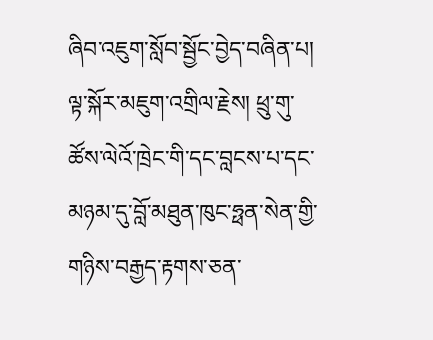ཞིབ་འཇུག་སློབ་སྦྱོང་བྱེད་བཞིན་པ།
ལྟ་སྐོར་མཇུག་འགྲིལ་རྗེས། ཕྲུ་གུ་ཚོས་ལེའོ་ཁྲེང་གི་དང་བླངས་པ་དང་མཉམ་དུ་བློ་མཐུན་ཁུང་ཧྥན་སེན་གྱི་གཉིས་བརྒྱད་རྟགས་ཅན་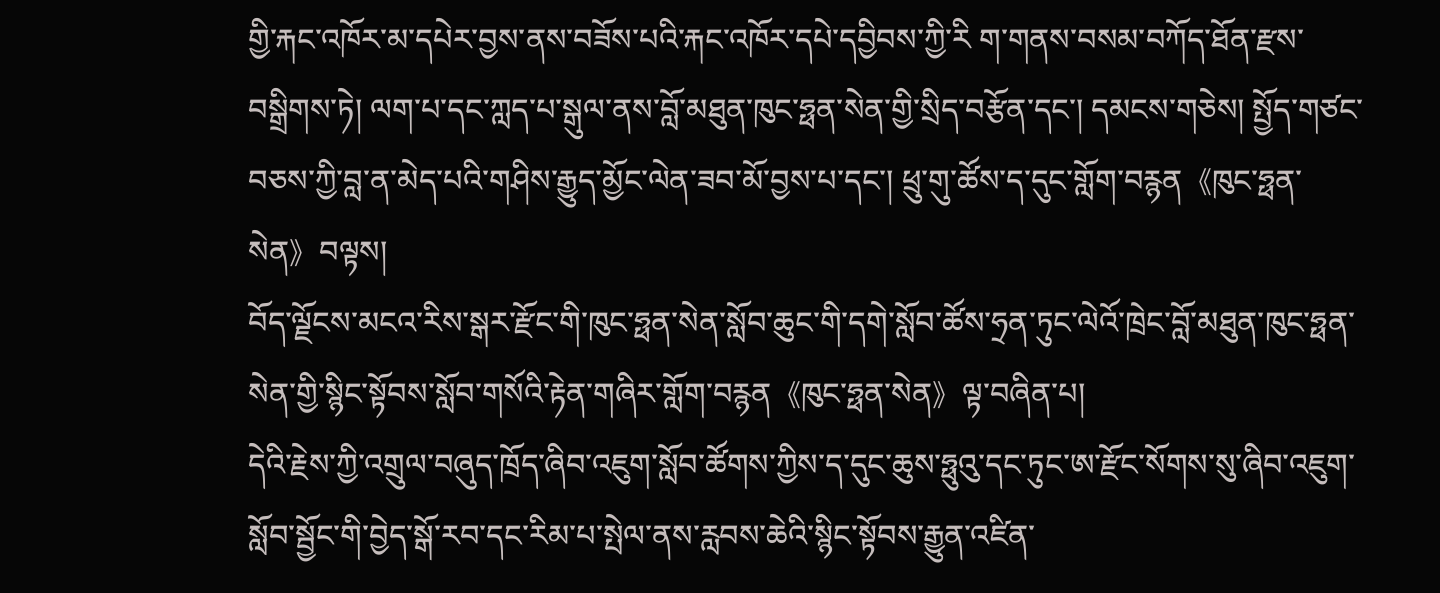གྱི་རྐང་འཁོར་མ་དཔེར་བྱས་ནས་བཟོས་པའི་རྐང་འཁོར་དཔེ་དབྱིབས་ཀྱི་རི ག་གནས་བསམ་བཀོད་ཐོན་རྫས་བསྒྲིགས་ཏེ། ལག་པ་དང་ཀླད་པ་སྒུལ་ནས་བློ་མཐུན་ཁུང་ཧྥན་སེན་གྱི་སྲིད་བརྩོན་དང་། དམངས་གཅེས། སྤྱོད་གཙང་བཅས་ཀྱི་བླ་ན་མེད་པའི་གཤིས་རྒྱུད་མྱོང་ལེན་ཟབ་མོ་བྱས་པ་དང་། ཕྲུ་གུ་ཚོས་ད་དུང་གློག་བརྙན《ཁུང་ཧྥན་སེན》བལྟས།
བོད་ལྗོངས་མངའ་རིས་སྒར་རྫོང་གི་ཁུང་ཧྥན་སེན་སློབ་ཆུང་གི་དགེ་སློབ་ཚོས་ཧྲན་ཏུང་ལེའོ་ཁྲེང་བློ་མཐུན་ཁུང་ཧྥན་སེན་གྱི་སྙིང་སྟོབས་སློབ་གསོའི་རྟེན་གཞིར་གློག་བརྙན《ཁུང་ཧྥན་སེན》ལྟ་བཞིན་པ།
དེའི་རྗེས་ཀྱི་འགྲུལ་བཞུད་ཁྲོད་ཞིབ་འཇུག་སློབ་ཚོགས་ཀྱིས་ད་དུང་ཆུས་ཧྥུའུ་དང་ཏུང་ཨ་རྫོང་སོགས་སུ་ཞིབ་འཇུག་སློབ་སྦྱོང་གི་བྱེད་སྒོ་རབ་དང་རིམ་པ་སྤེལ་ནས་རླབས་ཆེའི་སྙིང་སྟོབས་རྒྱུན་འཛིན་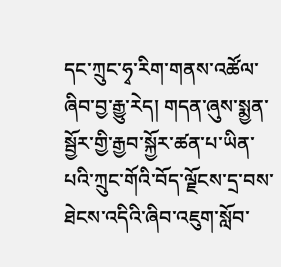དང་ཀྲུང་ཧྭ་རིག་གནས་འཚོལ་ཞིབ་བྱ་རྒྱུ་རེད། གདན་ཞུས་སྨྱན་སྦྱོར་གྱི་རྒྱབ་སྐྱོར་ཚན་པ་ཡིན་པའི་ཀྲུང་གོའི་བོད་ལྗོངས་དྲ་བས་ཐེངས་འདིའི་ཞིབ་འཇུག་སློབ་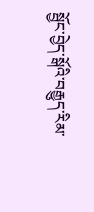སྦྱོང་བྱེད་སྒོའི་བརྒྱུད་རིམ་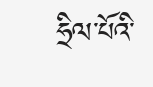ཧྲིལ་པོའི་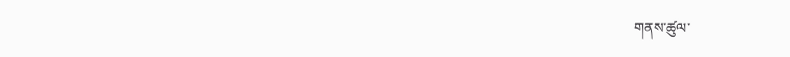གནས་ཚུལ་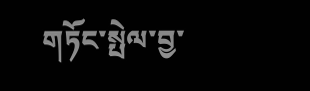གཏོང་སྤེལ་བྱ་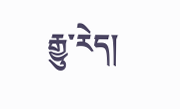རྒྱུ་རེད།